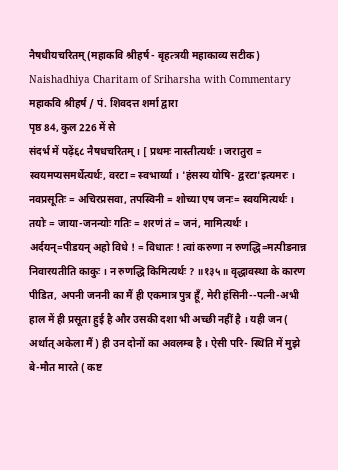नैषधीयचरितम् (महाकवि श्रीहर्ष - बृहत्त्रयी महाकाव्य सटीक)
Naishadhiya Charitam of Sriharsha with Commentary
महाकवि श्रीहर्ष / पं. शिवदत्त शर्मा द्वारा
पृष्ठ 84, कुल 226 में से
संदर्भ में पढ़ें६८ नैषधचरितम् । [ प्रथमः नास्तीत्यर्थः । जरातुरा = स्वयमप्यसमर्थेत्यर्थः, वरटा = स्वभार्य्या । 'हंसस्य योषि- द्वरटा'इत्यमरः । नवप्रसूतिः = अचिरप्रसवा, तपस्विनी = शोच्या एष जनः= स्वयमित्यर्थः । तयोः = जाया-जनन्योः गतिः = शरणं तं = जनं, मामित्यर्थः । अर्दयन्=पीडयन् अहो विधे ! = विधातः ! त्वां करुणा न रुणद्धि=मत्पीडनान्न निवारयतीति काकुः । न रुणद्धि किमित्यर्थः ? ॥१३५॥ वृद्धावस्था के कारण पीडित, अपनी जननी का मैं ही एकमात्र पुत्र हूँ, मेरी हंसिनी--पत्नी-अभी हाल में ही प्रसूता हुई है और उसकी दशा भी अच्छी नहीं है । यही जन ( अर्थात् अकेला मैं ) ही उन दोनों का अवलम्ब है । ऐसी परि- स्थिति में मुझे बे-मौत मारते ( कष्ट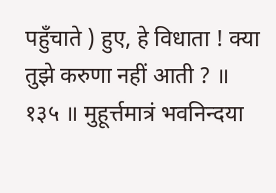पहुँचाते ) हुए, हे विधाता ! क्या तुझे करुणा नहीं आती ? ॥ १३५ ॥ मुहूर्त्तमात्रं भवनिन्दया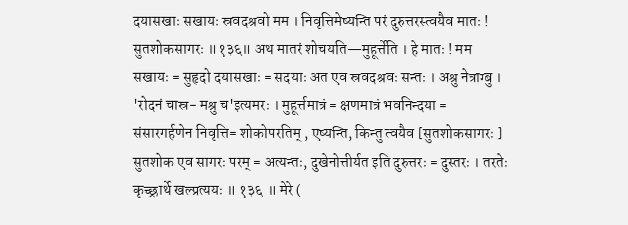दयासखाः सखायः स्रवदश्रवो मम । निवृत्तिमेष्यन्ति परं दुरुत्तरस्त्वयैव मातः ! सुतशोकसागरः ॥१३६॥ अथ मातरं शोचयति—मुहूर्त्तेति । हे मातः ! मम सखायः = सुहृदो दयासखाः = सदयाः अत एव स्रवदश्रवः सन्तः । अश्रु नेत्राग्बु । 'रोदनं चास्र- मश्रु च'इत्यमरः । मुहूर्त्तमात्रं = क्षणमात्रं भवनिन्दया = संसारगर्हणेन निवृत्ति= शोकोपरतिम् , एष्यन्ति, किन्तु त्वयैव [सुतशोकसागरः ] सुतशोक एव सागरः परम् = अत्यन्तः, दुखेनोत्तीर्यत इति दुरुत्तरः = दुस्तरः । तरतेः कृच्छ्रार्थे खल्प्रत्ययः ॥ १३६ ॥ मेरे (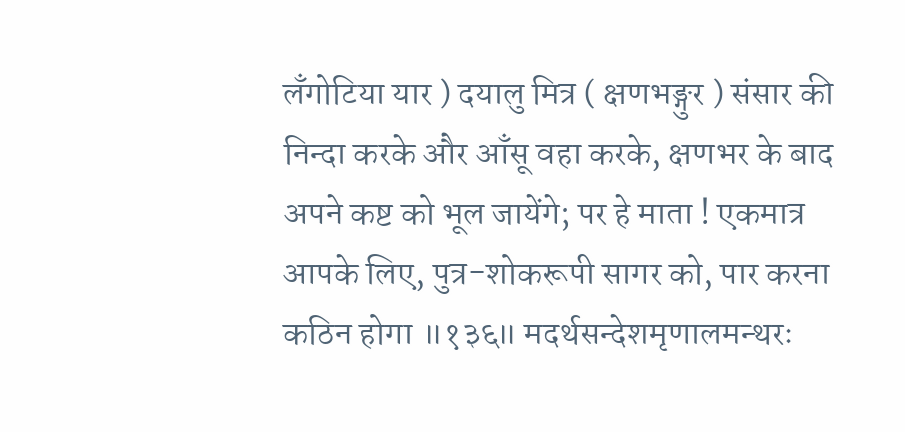लँगोटिया यार ) दयालु मित्र ( क्षणभङ्गुर ) संसार की निन्दा करके और आँसू वहा करके, क्षणभर के बाद अपने कष्ट को भूल जायेंगे; पर हे माता ! एकमात्र आपके लिए, पुत्र-शोकरूपी सागर को, पार करना कठिन होगा ॥१३६॥ मदर्थसन्देशमृणालमन्थरः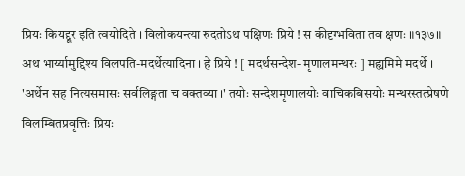प्रियः कियद्दूर इति त्वयोदिते । विलोकयन्त्या रुदतोऽथ पक्षिणः प्रिये ! स कीदृग्भविता तव क्षणः ॥१३७॥ अथ भार्य्यामुद्दिश्य विलपति-मदर्थेत्यादिना । हे प्रिये ! [ मदर्थसन्देश- मृणालमन्थरः ] मह्यमिमे मदर्थे । 'अर्थेन सह नित्यसमासः सर्वलिङ्गता च वक्तव्या ।' तयोः सन्देशमृणालयोः वाचिकबिसयोः मन्थरस्तत्प्रेषणे विलम्बितप्रवृत्तिः प्रियः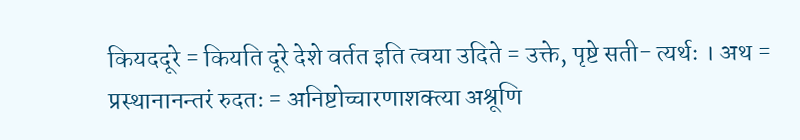कियददूरे = कियति दूरे देशे वर्तत इति त्वया उदिते = उक्ते, पृष्टे सती- त्यर्थः । अथ = प्रस्थानानन्तरं रुदतः = अनिष्टोच्चारणाशक्त्या अश्रूणि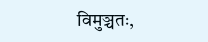विमुञ्चतः,